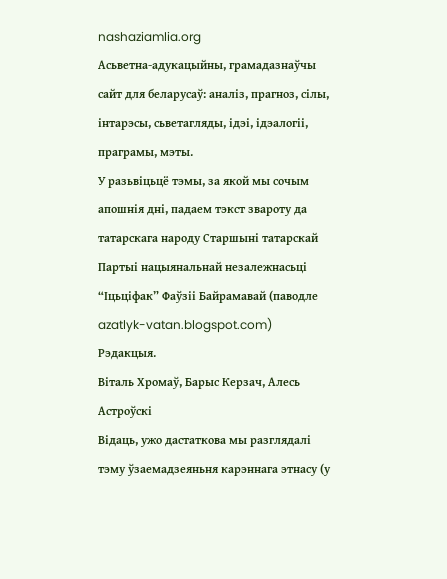nashaziamlia.org
Асьветна-адукацыйны, грамадазнаўчы сайт для беларусаў: аналіз, прагноз, сілы, інтарэсы, сьветагляды, ідэі, ідэалогіі, праграмы, мэты.
У разьвіцьцё тэмы, за якой мы сочым апошнія дні, падаем тэкст звароту да татарскага народу Старшыні татарскай Партыі нацыянальнай незалежнасьці “Іцьціфак” Фаўзіі Байрамавай (паводле azatlyk-vatan.blogspot.com)
Рэдакцыя.
Віталь Хромаў, Барыс Керзач, Алесь Астроўскі
Відаць, ужо дастаткова мы разглядалі тэму ўзаемадзеяньня карэннага этнасу (у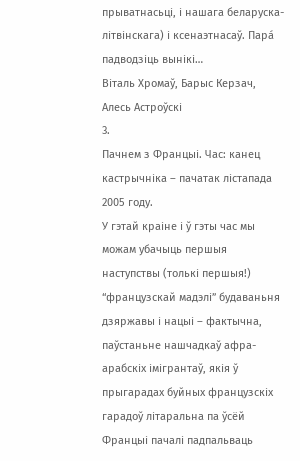прыватнасьці, і нашага беларуска-літвінскага) і ксенаэтнасаў. Пара́ падводзіць вынікі…
Віталь Хромаў, Барыс Керзач, Алесь Астроўскі
3.
Пачнем з Францыі. Час: канец кастрычніка – пачатак лістапада 2005 году.
У гэтай краіне і ў гэты час мы можам убачыць першыя наступствы (толькі першыя!) “французскай мадэлі” будаваньня дзяржавы і нацыі – фактычна, паўстаньне нашчадкаў афра-арабскіх імігрантаў, якія ў прыгарадах буйных французскіх гарадоў літаральна па ўсёй Францыі пачалі падпальваць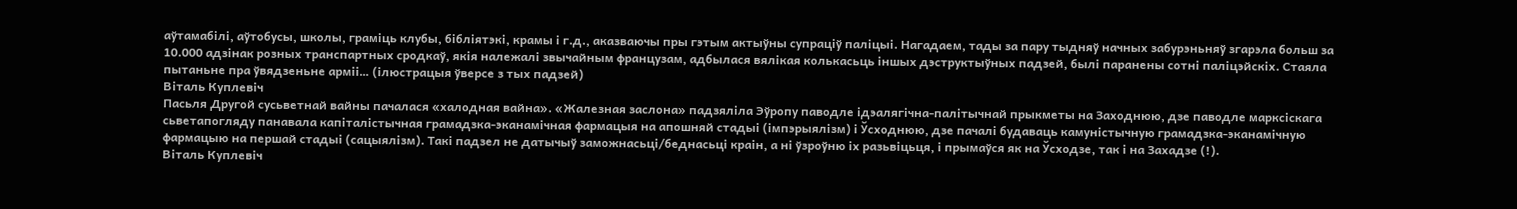аўтамабілі, аўтобусы, школы, граміць клубы, бібліятэкі, крамы і г.д., аказваючы пры гэтым актыўны супраціў паліцыі. Нагадаем, тады за пару тыдняў начных забурэньняў згарэла больш за 10.000 адзінак розных транспартных сродкаў, якія належалі звычайным французам, адбылася вялікая колькасьць іншых дэструктыўных падзей, былі паранены сотні паліцэйскіх. Стаяла пытаньне пра ўвядзеньне арміі… (ілюстрацыя ўверсе з тых падзей)
Віталь Куплевіч
Пасьля Другой сусьветнай вайны пачалася «халодная вайна». «Жалезная заслона» падзяліла Эўропу паводле ідэалягічна-палітычнай прыкметы на Заходнюю, дзе паводле марксіскага сьветапогляду панавала капіталістычная грамадзка-эканамічная фармацыя на апошняй стадыі (імпэрыялізм) і Ўсходнюю, дзе пачалі будаваць камуністычную грамадзка-эканамічную фармацыю на першай стадыі (сацыялізм). Такі падзел не датычыў заможнасьці/беднасьці краін, а ні ўзроўню іх разьвіцьця, і прымаўся як на Ўсходзе, так і на Захадзе (!).
Віталь Куплевіч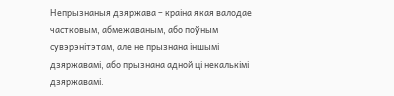Непрызнаныя дзяржава – краіна якая валодае частковым, абмежаваным, або поўным сувэрэнітэтам, але не прызнана іншымі дзяржавамі, або прызнана адной ці некалькімі дзяржавамі.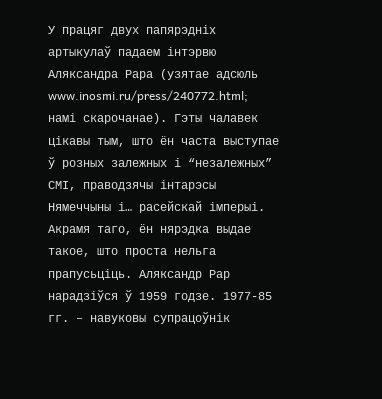У працяг двух папярэдніх артыкулаў падаем інтэрвю Аляксандра Рара (узятае адсюль www.inosmi.ru/press/240772.html; намі скарочанае). Гэты чалавек цікавы тым, што ён часта выступае ў розных залежных і “незалежных” СМІ, праводзячы інтарэсы Нямеччыны і… расейскай імперыі. Акрамя таго, ён нярэдка выдае такое, што проста нельга прапусьціць. Аляксандр Рар нарадзіўся ў 1959 годзе. 1977-85 гг. – навуковы супрацоўнік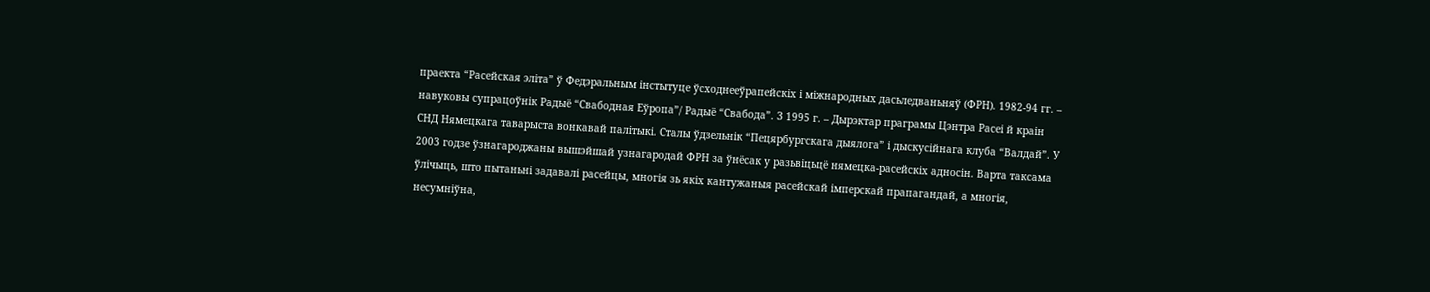праекта “Расейская эліта” ў Федэральным інстытуце ўсходнееўрапейскіх і міжнародных дасьледваньняў (ФРН). 1982-94 гг. – навуковы супрацоўнік Радыё “Свабодная Еўропа”/ Радыё “Свабода”. З 1995 г. – Дырэктар праграмы Цэнтра Расеі й краін СНД Нямецкага таварыста вонкавай палітыкі. Сталы ўдзельнік “Пецярбургскага дыялога” і дыскусійнага клуба “Валдай”. У 2003 годзе ўзнагароджаны вышэйшай узнагародай ФРН за ўнёсак у разьвіцьцё нямецка-расейскіх адносін. Варта таксама ўлічыць, што пытаньні задавалі расейцы, многія зь якіх кантужаныя расейскай імперскай прапагандай, а многія, несумніўна,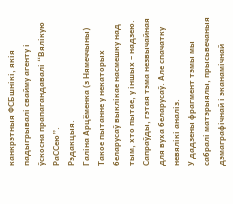канкрэтныя ФСБшнікі, якія падыгрывалі свайму агенту і ўскосна прапагандавалі “Вялікую РаССею”.
Рэдакцыя.
Галіна Арцёменка (з Нямеччыны)
Такое пытанне у некаторых беларусаў выклікае насмешку над тым, хто пытае, у іншых – надзею. Сапраўды, гэтая тэма незвычайная для вуха беларусаў. Але спачатку невялікі аналіз.
У дадзены фрагмент тэмы мы сабралі матэрыялы, прысьвечаныя дэмаграфічнай і эканамічнай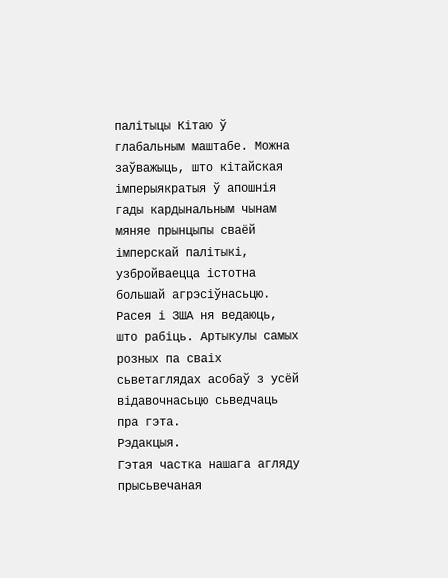палітыцы Кітаю ў глабальным маштабе. Можна заўважыць, што кітайская імперыякратыя ў апошнія гады кардынальным чынам мяняе прынцыпы сваёй імперскай палітыкі, узбройваецца істотна большай агрэсіўнасьцю. Расея і ЗША ня ведаюць, што рабіць. Артыкулы самых розных па сваіх сьветаглядах асобаў з усёй відавочнасьцю сьведчаць пра гэта.
Рэдакцыя.
Гэтая частка нашага агляду прысьвечаная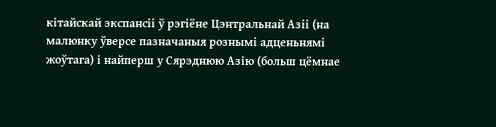кітайскай экспансіі ў рэгіёне Цэнтральнай Азіі (на малюнку ўверсе пазначаныя рознымі адценьнямі жоўтага) і найперш у Сярэднюю Азію (больш цёмнае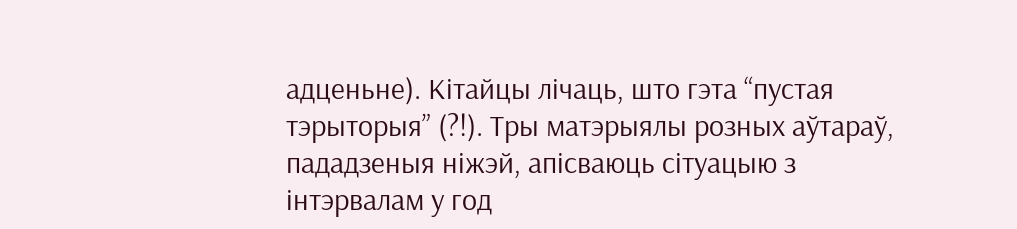адценьне). Кітайцы лічаць, што гэта “пустая тэрыторыя” (?!). Тры матэрыялы розных аўтараў, пададзеныя ніжэй, апісваюць сітуацыю з інтэрвалам у год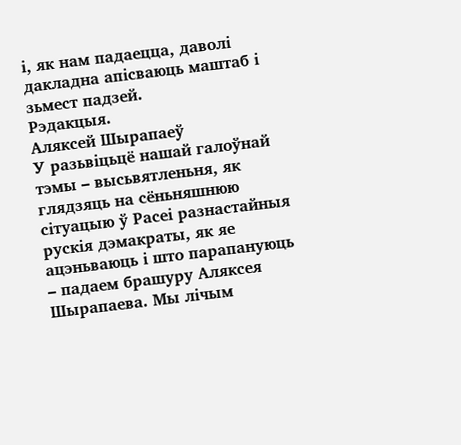і, як нам падаецца, даволі дакладна апісваюць маштаб і зьмест падзей.
Рэдакцыя.
Аляксей Шырапаеў
У разьвіцьцё нашай галоўнай тэмы – высьвятленьня, як глядзяць на сёньняшнюю сітуацыю ў Расеі разнастайныя рускія дэмакраты, як яе ацэньваюць і што парапануюць – падаем брашуру Аляксея Шырапаева. Мы лічым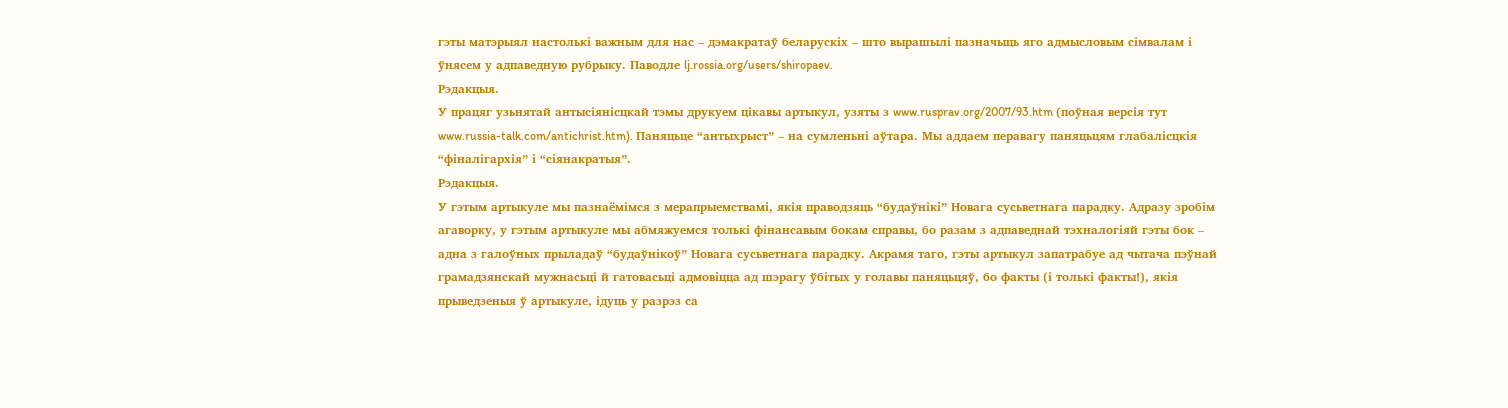гэты матэрыял настолькі важным для нас – дэмакратаў беларускіх – што вырашылі пазначыць яго адмысловым сімвалам і ўнясем у адпаведную рубрыку. Паводле lj.rossia.org/users/shiropaev.
Рэдакцыя.
У працяг узьнятай антысіянісцкай тэмы друкуем цікавы артыкул, узяты з www.rusprav.org/2007/93.htm (поўная версія тут www.russia-talk.com/antichrist.htm). Паняцьце “антыхрыст” – на сумленьні аўтара. Мы аддаем перавагу паняцьцям глабалісцкія “фіналігархія” і “сіянакратыя”.
Рэдакцыя.
У гэтым артыкуле мы пазнаёмімся з мерапрыемствамі, якія праводзяць “будаўнікі” Новага сусьветнага парадку. Адразу зробім агаворку, у гэтым артыкуле мы абмяжуемся толькі фінансавым бокам справы, бо разам з адпаведнай тэхналогіяй гэты бок – адна з галоўных прыладаў “будаўнікоў” Новага сусьветнага парадку. Акрамя таго, гэты артыкул запатрабуе ад чытача пэўнай грамадзянскай мужнасьці й гатовасьці адмовіцца ад шэрагу ўбітых у голавы паняцьцяў, бо факты (і толькі факты!), якія прыведзеныя ў артыкуле, ідуць у разрэз са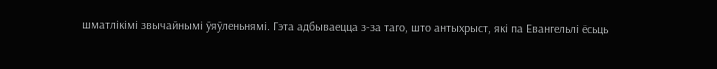шматлікімі звычайнымі ўяўленьнямі. Гэта адбываецца з-за таго, што антыхрыст, які па Евангельлі ёсьць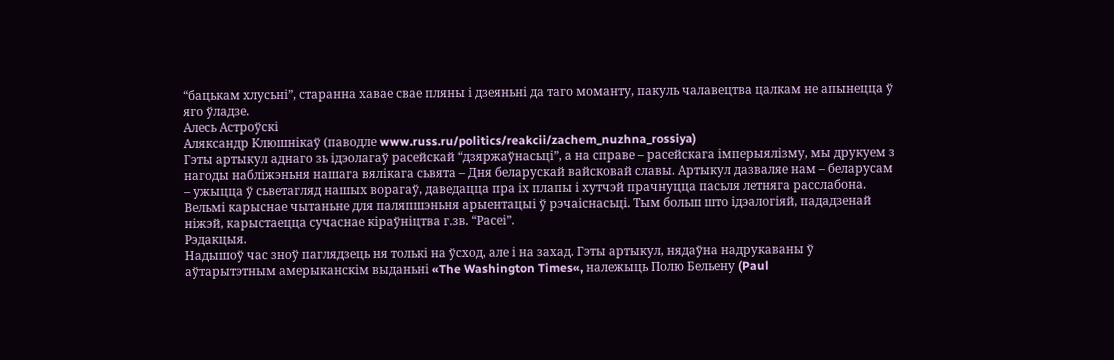“бацькам хлусьні”, старанна хавае свае пляны і дзеяньні да таго моманту, пакуль чалавецтва цалкам не апынецца ў яго ўладзе.
Алесь Астроўскі
Аляксандр Клюшнікаў (паводле www.russ.ru/politics/reakcii/zachem_nuzhna_rossiya)
Гэты артыкул аднаго зь ідэолагаў расейскай “дзяржаўнасьці”, а на справе – расейскага імперыялізму, мы друкуем з нагоды набліжэньня нашага вялікага сьвята – Дня беларускай вайсковай славы. Артыкул дазваляе нам – беларусам – ужыцца ў сьветагляд нашых ворагаў, даведацца пра іх плапы і хутчэй прачнуцца пасьля летняга расслабона. Вельмі карыснае чытаньне для паляпшэньня арыентацыі ў рэчаіснасьці. Тым больш што ідэалогіяй, пададзенай ніжэй, карыстаецца сучаснае кіраўніцтва г.зв. “Расеі”.
Рэдакцыя.
Надышоў час зноў паглядзець ня толькі на ўсход, але і на захад. Гэты артыкул, нядаўна надрукаваны ў аўтарытэтным амерыканскім выданьні «The Washington Times«, належыць Полю Бельену (Paul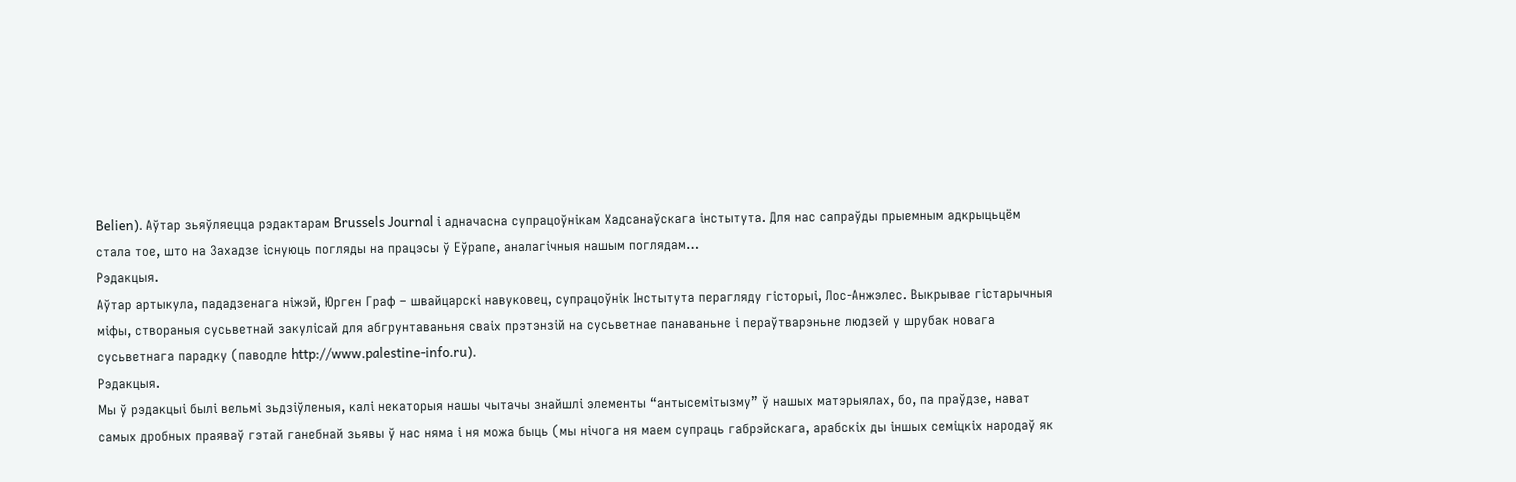Belien). Аўтар зьяўляецца рэдактарам Brussels Journal і адначасна супрацоўнікам Хадсанаўскага інстытута. Для нас сапраўды прыемным адкрыцьцём стала тое, што на Захадзе існуюць погляды на працэсы ў Еўрапе, аналагічныя нашым поглядам…
Рэдакцыя.
Аўтар артыкула, пададзенага ніжэй, Юрген Граф – швайцарскі навуковец, супрацоўнік Інстытута перагляду гісторыі, Лос-Анжэлес. Выкрывае гістарычныя міфы, створаныя сусьветнай закулісай для абгрунтаваньня сваіх прэтэнзій на сусьветнае панаваньне і пераўтварэньне людзей у шрубак новага сусьветнага парадку (паводле http://www.palestine-info.ru).
Рэдакцыя.
Мы ў рэдакцыі былі вельмі зьдзіўленыя, калі некаторыя нашы чытачы знайшлі элементы “антысемітызму” ў нашых матэрыялах, бо, па праўдзе, нават самых дробных праяваў гэтай ганебнай зьявы ў нас няма і ня можа быць (мы нічога ня маем супраць габрэйскага, арабскіх ды іншых семіцкіх народаў як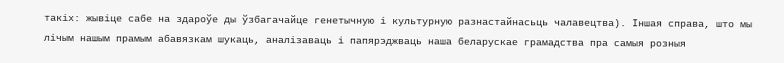такіх: жывіце сабе на здароўе ды ўзбагачайце генетычную і культурную разнастайнасьць чалавецтва). Іншая справа, што мы лічым нашым прамым абавязкам шукаць, аналізаваць і папярэджваць наша беларускае грамадства пра самыя розныя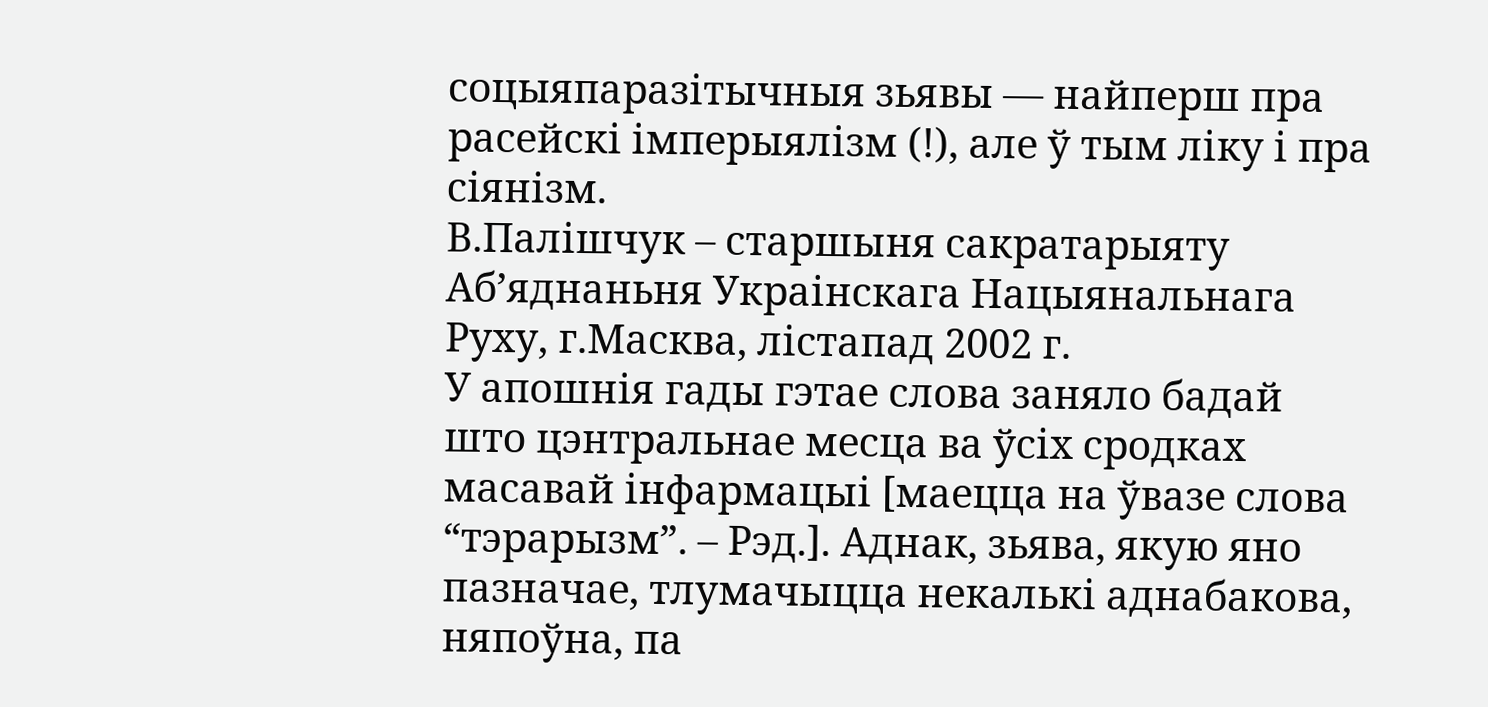соцыяпаразітычныя зьявы — найперш пра расейскі імперыялізм (!), але ў тым ліку і пра сіянізм.
В.Палішчук – старшыня сакратарыяту Аб’яднаньня Украінскага Нацыянальнага Руху, г.Масква, лістапад 2002 г.
У апошнія гады гэтае слова заняло бадай што цэнтральнае месца ва ўсіх сродках масавай інфармацыі [маецца на ўвазе слова “тэрарызм”. – Рэд.]. Аднак, зьява, якую яно пазначае, тлумачыцца некалькі аднабакова, няпоўна, па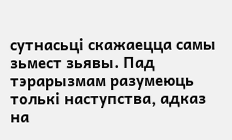сутнасьці скажаецца самы зьмест зьявы. Пад тэрарызмам разумеюць толькі наступства, адказ на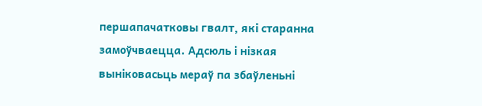першапачатковы гвалт, які старанна замоўчваецца. Адсюль і нізкая выніковасьць мераў па збаўленьні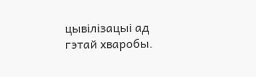цывілізацыі ад гэтай хваробы.